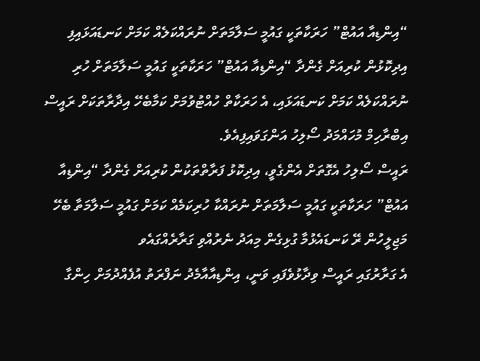“އިންޑިއާ އައުޓް” ހަރަކާތަކީ ގައުމީ ސަލާމަތަށް ނުރައްކަލެއް ކަމަށް ކަނޑައަޅައިފި
އިދިކޮޅުން ކުރިއަށް ގެންދާ “އިންޑިއާ އައުޓް” ހަރަކާތަކީ ގައުމީ ސަލާމަތަށް ހުރި ނުރައްކަލެއް ކަމަށް ކަނޑައަޅައި، އެ ހަރަކާތް ހުއްޓުވުމަށް ކަމާބެހޭ އިދާރާތަކަށް ރައީސް އިބްރާހިމް މުހައްމަދު ސޯލިހު އަންގަވައިފިއެވެ.
ރައީސް ސޯލިހު އެގޮތަށް އެންގެވީ، އިދިކޮޅު ފަރާތްތަކުން ކުރިއަށް ގެންދާ “އިންޑިއާ އައުޓް” ހަރަކާތަކީ ގައުމީ ސަލާމަތަށް ނުރައްކާ ހުރިކަމެއް ކަމަށް ގައުމީ ސަލާމަތާ ބެހޭ މަޖިލީހުން ރޭ ކަނޑައެޅުމާ ގުޅިގެން މިއަދު ނެރުއްވި ގަރާރެއްގައެވ
އެ ގަރާރުގައި ރައީސް ވިދާޅުވެފައި ވަނީ، އިންޑިއާއާމެދު ނަފްރަތު އުފެއްދުމަށް ހިންގާ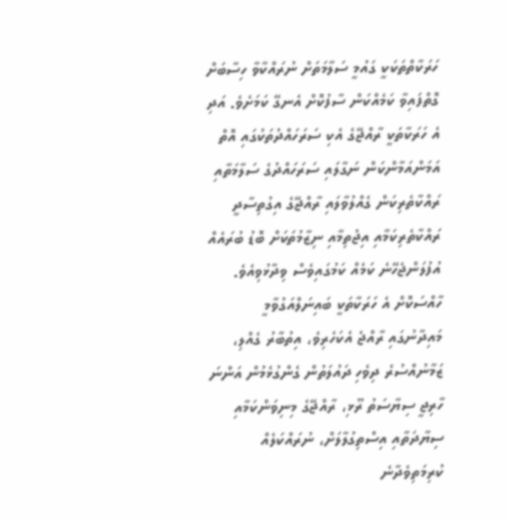ހަރަކާތްތަކަކީ ގައުމީ ސަލާމަތަށް ނުރައްކާވާ ހިސާބަށް ގޮތްފައިވާ ކަމެއްކަން ސާފުކޮށް އެނގޭ ކަމަށެވެ. އަދި އެ ހަރަކާތަކީ ރާއްޖޭގެ އެކި ސަރަހައްދުތަކުގައި އޮތް އަމަންއަމާންކަން ނަގާލައި ސަރަހައްދުގެ ސަލާމަތާއި ރައްކާތެރިކަން ގެއްލުވާލައި ރާއްޖޭގެ އިގުތިސާދީ ރައްކާތެރިކަމާއި އިޖުތިމާއި ނިޒާމުތަކަށް ބޮޑު ބުރައެއް އުފުލަންޖެހޭނެ ކަމެއް ކަމުގައިވެސް ވިދާޅުވިއެވެ.
ހާއްސަކޮށް އެ ހަރަކާތަކީ ބައިނަލްއަގުވާމީ މައިދާނުގައި ރާއްޖެ އެކަހެރިވެ، އިތުބާރު ގެއްލި، ޒަމާނުއްސުރެ ދިވެހި ދައުލަތުން ގެންގުޅެމުން އަންނަ ހާރިޖީ ސިޔާސަތު ރޫޅި، ރާއްޖޭގެ މިނިވަންކަމާއި ސިޔާދަތާއި އިސްތިގުލާލަށް، ނުރައްކަލެއް ކުރިމަތިވެދާނެ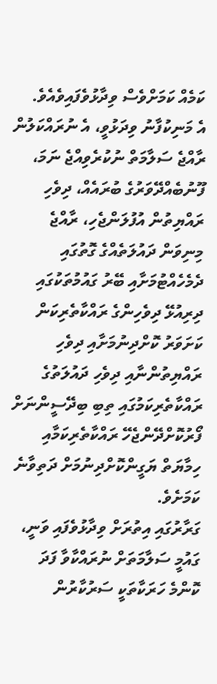ކަމެއް ކަމަށްވެސް ވިދާޅުވެފައިވެއެވެ.
އެ މަނިކުފާނު ވިދަޅުވީ، އެ ނުރައްކަލުން ރާއްޖެ ސަލާމަތް ނުކުރެވިއްޖެ ނަމަ، ފޫނުބެއްދޭވަރުގެ ބުރައެއް، ދިވެހި ރައްޔިތުން އުފުލަންޖެހި، ރާއްޖެ މިނިވަން ދައުލަތެއްގެ ގޮތުގައި ދެމެހެއްޓުމަށާއި ބޭރު ގައުމުތަކުގައި ދިރިއުޅޭ ދިވެހިންގެ ރައްކާތެރިކަން ކަށަވަރު ކޮށްދިނުމަށާއި ދިވެހި ރައްޔިތުންނާއި ދިވެހި ދައުލަތުގެ ރައްކާތެރިކަމުގައި ތިބި ބިދޭސީންނަށް ފޯރުކޮށްދޭންޖެހޭ ރައްކާތެރިކަމާއި ހިމާޔަތް ޔަގީންކޮށްދިނުމަށް ދަތިވާނެ ކަމަށެވެ.
ގަރާރުގައި އިތުރަށް ވިދާޅުވެފައި ވަނީ، ގައުމީ ސަލާމަތަށް ނުރައްކާވާ ފަދަ ކޮންމެ ހަރަކާތަކީ ސަރުކާރުން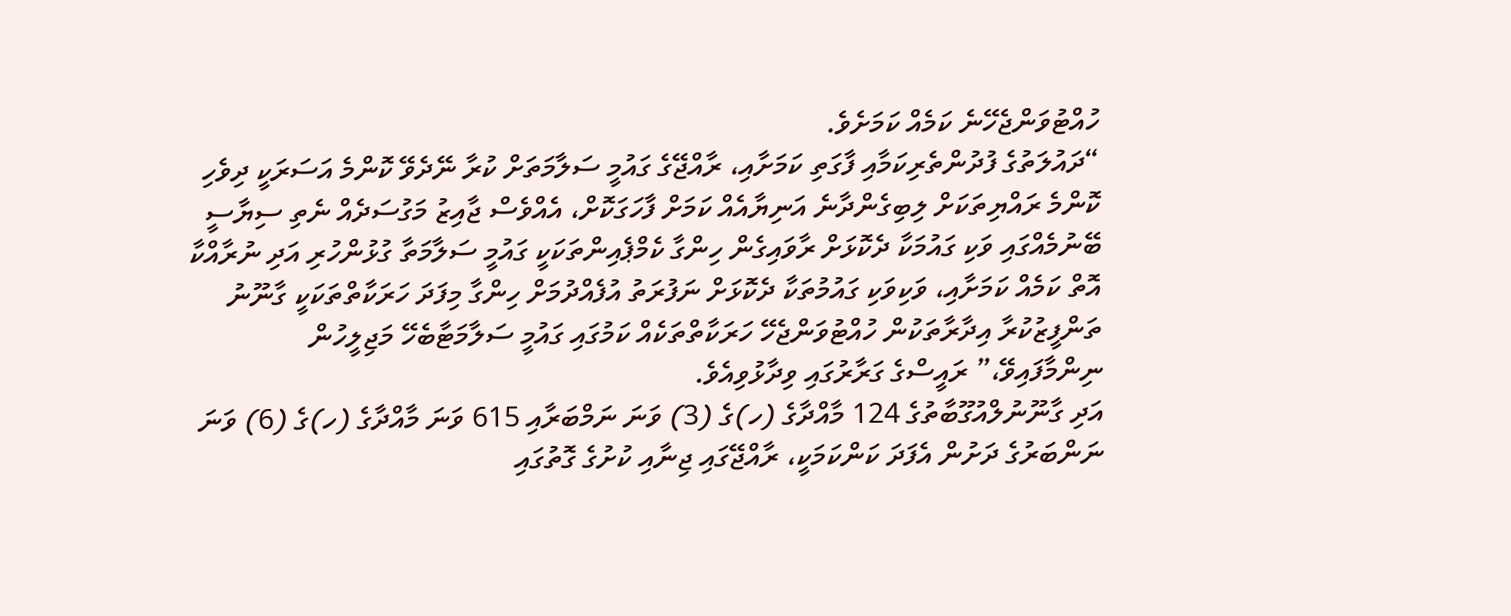ހުއްޓުވަންޖެހޭނެ ކަމެއް ކަމަށެވެ.
“ދައުލަތުގެ ފުދުންތެރިކަމާއި ފާގަތި ކަމަށާއި، ރާއްޖޭގެ ގައުމީ ސަލާމަތަށް ކުރާ ނޭދެވޭ ކޮންމެ އަސަރަކީ ދިވެހި ކޮންމެ ރައްޔިތަކަށް ލިބިގެންދާނެ އަނިޔާއެއް ކަމަށް ފާހަގަކޮށް، އެއްވެސް ޖާއިޒު މަގުސަދެއް ނެތި ސިޔާސީ ބޭނުމެއްގައި ވަކި ގައުމަކާ ދެކޮޅަށް ރާވައިގެން ހިންގާ ކެމްޕެއިންތަކަކީ ގައުމީ ސަލާމަތާ ގުޅުންހުރި އަދި ނުރާއްކާ އޮތް ކަމެއް ކަމަށާއި، ވަކިވަކި ގައުމުތަކާ ދެކޮޅަށް ނަފުރަތު އުފެއްދުމަށް ހިންގާ މިފަދަ ހަރަކާތްތަކަކީ ގާނޫނު ތަންފީޒުކުރާ އިދާރާތަކުން ހުއްޓުވަންޖެހޭ ހަރަކާތްތަކެއް ކަމުގައި ގައުމީ ސަލާމަޓާބެހޭ މަޖިލީހުން ނިންމާފައިވޭ،” ރައީސްގެ ގަރާރުގައި ވިދާޅުވިއެވެ.
އަދި ގާނޫނުލްއުގޫބާތުގެ 124 މާއްދާގެ (ހ)ގެ (3) ވަނަ ނަމްބަރާއި 615 ވަނަ މާއްދާގެ (ހ)ގެ (6) ވަނަ ނަންބަރުގެ ދަށުން އެފަދަ ކަންކަމަކީ، ރާއްޖޭގައި ޖިނާއި ކުށުގެ ގޮތުގައި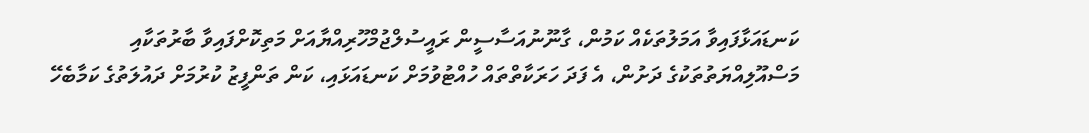ކަނޑައަޅާފައިވާ އަމަލުތަކެއް ކަމުން، ގާނޫނުއަސާސީން ރައީސުލްޖުމްހޫރިއްޔާއަށް މަތިކޮށްފައިވާ ބާރުތަކާއި މަސްއޫލިއްޔަތުތަކުގެ ދަށުން، އެ ފަދަ ހަރަކާތްތައް ހުއްޓުވުމަށް ކަނޑައަޅައި، ކަން ތަންފީޒު ކުރުމަށް ދައުލަތުގެ ކަމާބެހޭ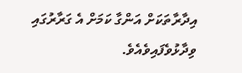އިދާރާތަކަށް އަންގާ ކަމަށް އެ ގަރާރުގައި ވިދާޅުވެފައިވެއެވެ.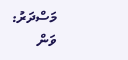މަސްދަރު: ވަން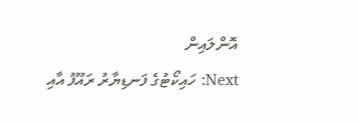އޮންލައިން
Next: ހައިކޯޓުގެ ފަނޑިޔާރު ރައޫފު އާއި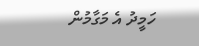ހަމީދު އެ މަގާމުން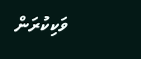ވަކިކުރަން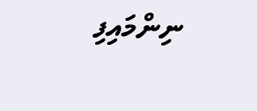ނިންމައިފި